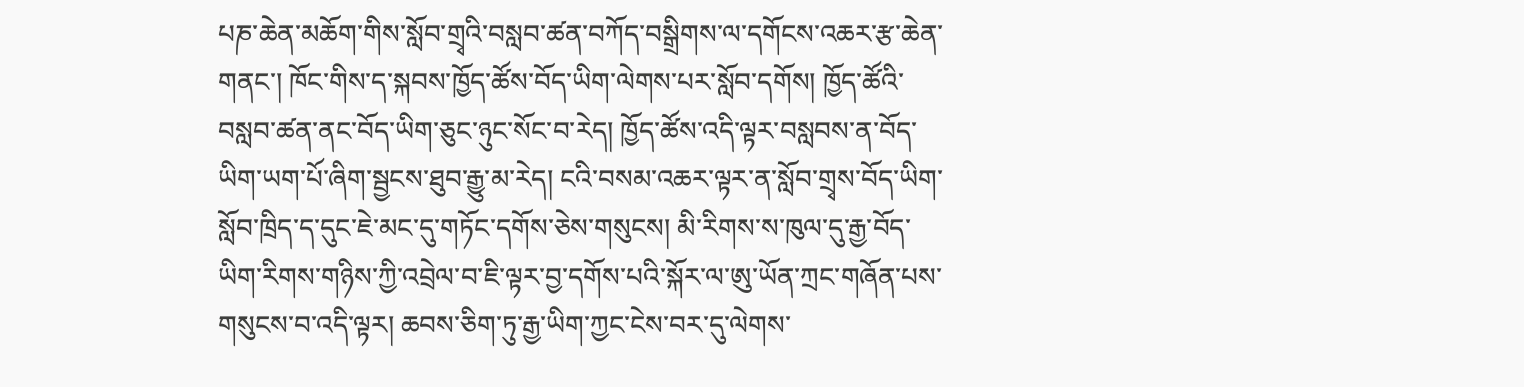པཎ་ཆེན་མཆོག་གིས་སློབ་གྲྭའི་བསླབ་ཚན་བཀོད་བསྒྲིགས་ལ་དགོངས་འཆར་རྩ་ཆེན་གནང་། ཁོང་གིས་ད་སྐབས་ཁྱོད་ཚོས་བོད་ཡིག་ལེགས་པར་སློབ་དགོས། ཁྱོད་ཚོའི་བསླབ་ཚན་ནང་བོད་ཡིག་ཅུང་ཉུང་སོང་བ་རེད། ཁྱོད་ཚོས་འདི་ལྟར་བསླབས་ན་བོད་ཡིག་ཡག་པོ་ཞིག་སྦྱངས་ཐུབ་རྒྱུ་མ་རེད། ངའི་བསམ་འཆར་ལྟར་ན་སློབ་གྲྭས་བོད་ཡིག་སློབ་ཁྲིད་ད་དུང་ཇེ་མང་དུ་གཏོང་དགོས་ཅེས་གསུངས། མི་རིགས་ས་ཁུལ་དུ་རྒྱ་བོད་ཡིག་རིགས་གཉིས་ཀྱི་འབྲེལ་བ་ཇི་ལྟར་བྱ་དགོས་པའི་སྐོར་ལ་ཨུ་ཡོན་ཀྲང་གཞོན་པས་གསུངས་བ་འདི་ལྟར། ཆབས་ཅིག་ཏུ་རྒྱ་ཡིག་ཀྱང་ངེས་བར་དུ་ལེགས་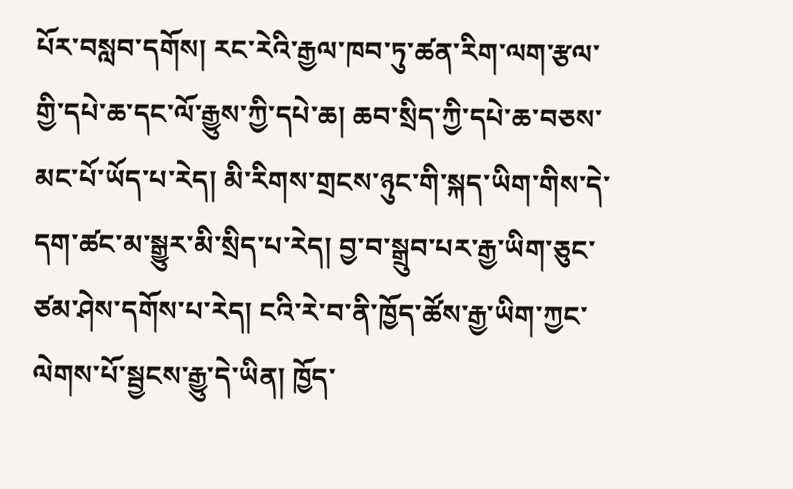པོར་བསླབ་དགོས། རང་རེའི་རྒྱལ་ཁབ་ཏུ་ཚན་རིག་ལག་རྩལ་གྱི་དཔེ་ཆ་དང་ལོ་རྒྱུས་ཀྱི་དཔེ་ཆ། ཆབ་སྲིད་ཀྱི་དཔེ་ཆ་བཅས་མང་པོ་ཡོད་པ་རེད། མི་རིགས་གྲངས་ཉུང་གི་སྐད་ཡིག་གིས་དེ་དག་ཚང་མ་སྒྱུར་མི་སྲིད་པ་རེད། བྱ་བ་སྒྲུབ་པར་རྒྱ་ཡིག་ཅུང་ཙམ་ཤེས་དགོས་པ་རེད། ངའི་རེ་བ་ནི་ཁྱོད་ཚོས་རྒྱ་ཡིག་ཀྱང་ལེགས་པོ་སྦྱངས་རྒྱུ་དེ་ཡིན། ཁྱོད་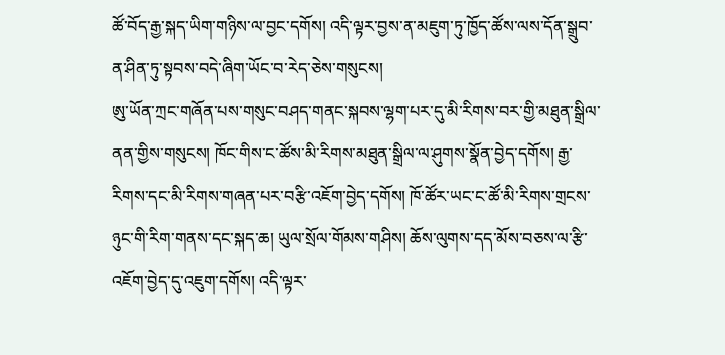ཚོ་བོད་རྒྱ་སྐད་ཡིག་གཉིས་ལ་བྱང་དགོས། འདི་ལྟར་བྱས་ན་མཇུག་ཏུ་ཁྱོད་ཚོས་ལས་དོན་སྒྲུབ་ན་ཤིན་ཏུ་སྟབས་བདེ་ཞིག་ཡོང་བ་རེད་ཅེས་གསུངས།
ཨུ་ཡོན་ཀྲང་གཞོན་པས་གསུང་བཤད་གནང་སྐབས་ལྷག་པར་དུ་མི་རིགས་བར་གྱི་མཐུན་སྒྲིལ་ནན་གྱིས་གསུངས། ཁོང་གིས་ང་ཚོས་མི་རིགས་མཐུན་སྒྲིལ་ལ་ཤུགས་སྣོན་བྱེད་དགོས། རྒྱ་རིགས་དང་མི་རིགས་གཞན་པར་བརྩི་འཇོག་བྱེད་དགོས། ཁོ་ཚོར་ཡང་ང་ཚོ་མི་རིགས་གྲངས་ཉུང་གི་རིག་གནས་དང་སྐད་ཆ། ཡུལ་སྲོལ་གོམས་གཤིས། ཆོས་ལུགས་དད་མོས་བཅས་ལ་རྩི་འཇོག་བྱེད་དུ་འཇུག་དགོས། འདི་ལྟར་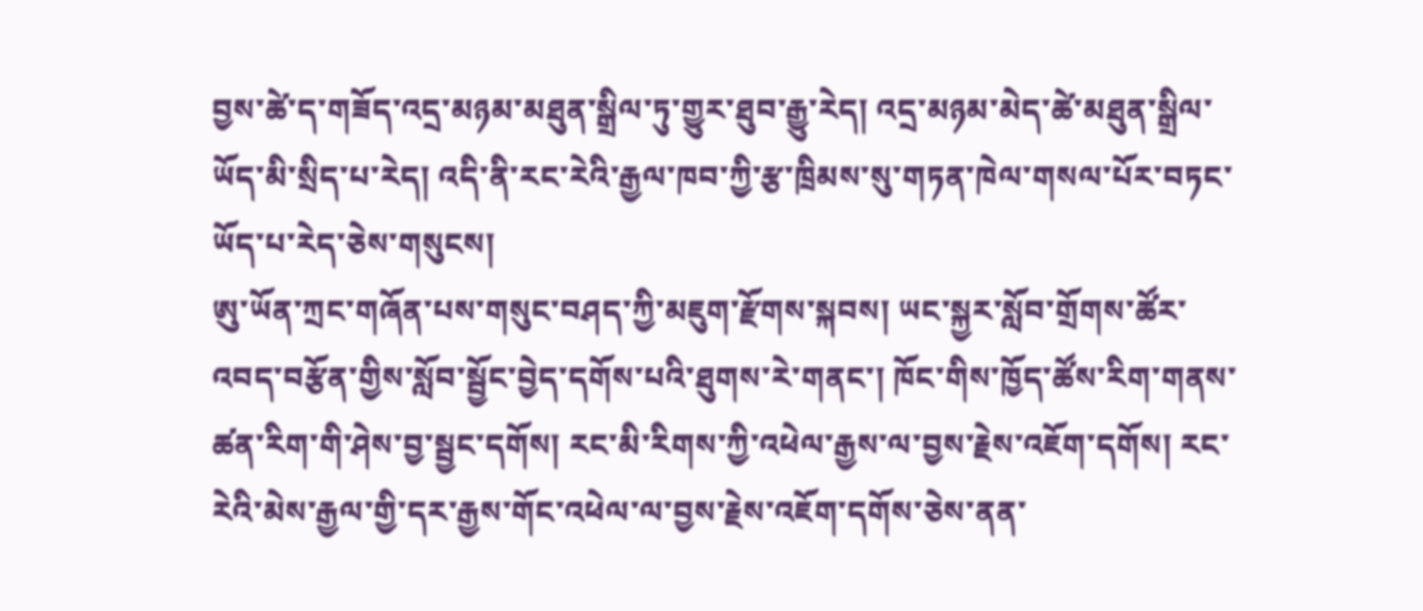བྱས་ཚེ་ད་གཟོད་འདྲ་མཉམ་མཐུན་སྒྲིལ་ཏུ་གྱུར་ཐུབ་རྒྱུ་རེད། འདྲ་མཉམ་མེད་ཚེ་མཐུན་སྒྲིལ་ཡོད་མི་སྲིད་པ་རེད། འདི་ནི་རང་རེའི་རྒྱལ་ཁབ་ཀྱི་རྩ་ཁྲིམས་སུ་གཏན་ཁེལ་གསལ་པོར་བཏང་ཡོད་པ་རེད་ཅེས་གསུངས།
ཨུ་ཡོན་ཀྲང་གཞོན་པས་གསུང་བཤད་ཀྱི་མཇུག་རྫོགས་སྐབས། ཡང་སྐྱར་སློབ་གྲོགས་ཚོར་འབད་བརྩོན་གྱིས་སློབ་སྦྱོང་བྱེད་དགོས་པའི་ཐུགས་རེ་གནང་། ཁོང་གིས་ཁྱོད་ཚོས་རིག་གནས་ཚན་རིག་གི་ཤེས་བྱ་སྦྱང་དགོས། རང་མི་རིགས་ཀྱི་འཕེལ་རྒྱས་ལ་བྱས་རྗེས་འཇོག་དགོས། རང་རེའི་མེས་རྒྱལ་གྱི་དར་རྒྱས་གོང་འཕེལ་ལ་བྱས་རྗེས་འཇོག་དགོས་ཅེས་ནན་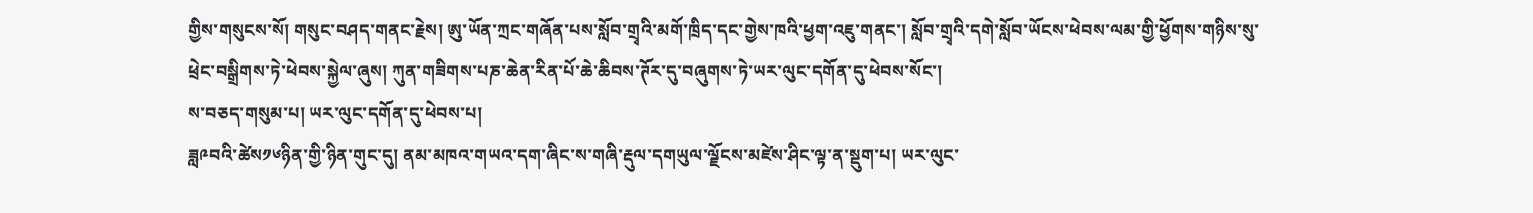གྱིས་གསུངས་སོ། གསུང་བཤད་གནང་རྗེས། ཨུ་ཡོན་ཀྲང་གཞོན་པས་སློབ་གྲྭའི་མགོ་ཁྲིད་དང་གྱེས་ཁའི་ཕྱག་འཇུ་གནང་། སློབ་གྲྭའི་དགེ་སློབ་ཡོངས་ཕེབས་ལམ་གྱི་ཕྱོགས་གཉིས་སུ་ཕྲེང་བསྒྲིགས་ཏེ་ཕེབས་སྐྱེལ་ཞུས། ཀུན་གཟིགས་པཎ་ཆེན་རིན་པོ་ཆེ་ཆིབས་ཊོར་དུ་བཞུགས་ཏེ་ཡར་ལུང་དགོན་དུ་ཕེབས་སོང་།
ས་བཅད་གསུམ་པ། ཡར་ལུང་དགོན་དུ་ཕེབས་པ།
ཟླ༩བའི་ཚེས༡༦ཉིན་གྱི་ཉིན་གུང་དུ། ནམ་མཁའ་གཡའ་དག་ཞིང་ས་གཞི་རྡུལ་དགཡུལ་ལྗོངས་མཛེས་ཤིང་ལྟ་ན་སྡུག་པ། ཡར་ལུང་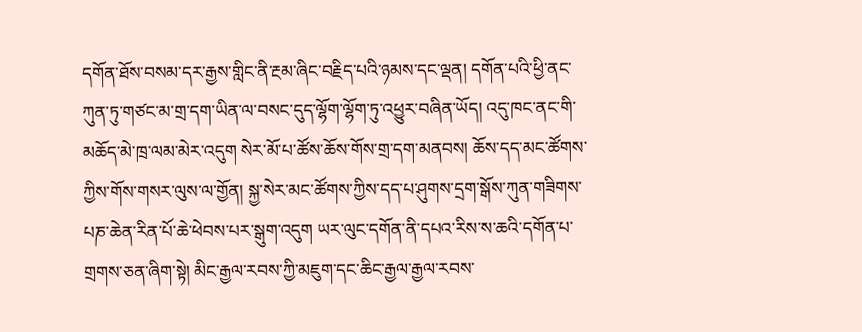དགོན་ཐོས་བསམ་དར་རྒྱས་གླིང་ནི་རྔམ་ཞིང་བརྗིད་པའི་ཉམས་དང་ལྡན། དགོན་པའི་ཕྱི་ནང་ཀུན་ཏུ་གཙང་མ་གྲ་དག་ཡིན་ལ་བསང་དུད་ལྷོག་ལྷོག་ཏུ་འཕྱུར་བཞིན་ཡོད། འདུ་ཁང་ནང་གི་མཆོད་མེ་ཁྲ་ལམ་མེར་འདུག སེར་མོ་པ་ཚོས་ཆོས་གོས་གྲ་དག་མནབས། ཆོས་དད་མང་ཚོགས་ཀྱིས་གོས་གསར་ལུས་ལ་གྱོན། སྐྱ་སེར་མང་ཚོགས་ཀྱིས་དད་པ་ཤུགས་དྲག་སྒོས་ཀུན་གཟིགས་པཎ་ཆེན་རིན་པོ་ཆེ་ཕེབས་པར་སྒུག་འདུག ཡར་ལུང་དགོན་ནི་དཔའ་རིས་ས་ཆའི་དགོན་པ་གྲགས་ཅན་ཞིག་སྟེ། མིང་རྒྱལ་རབས་ཀྱི་མཇུག་དང་ཆིང་རྒྱལ་རྒྱལ་རབས་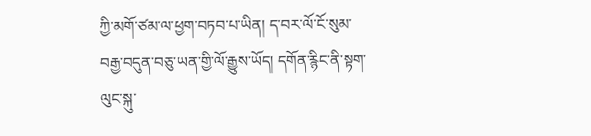ཀྱི་མགོ་ཙམ་ལ་ཕྱག་བཏབ་པ་ཡིན། ད་བར་ལོ་ངོ་སུམ་བརྒྱ་བདུན་བཅུ་ཡན་གྱི་ལོ་རྒྱུས་ཡོད། དགོན་རྙིང་ནི་སྟག་ལུང་སྐུ་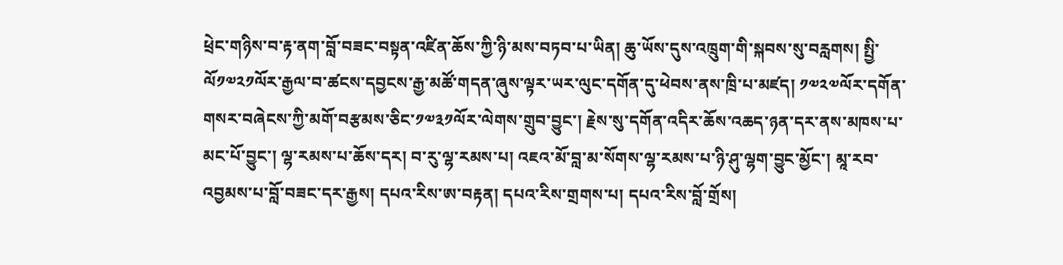ཕྲེང་གཉིས་བ་རྟ་ནག་བློ་བཟང་བསྟན་འཛིན་ཆོས་ཀྱི་ཉི་མས་བཏབ་པ་ཡིན། ཆུ་ཡོས་དུས་འཁྲུག་གི་སྐབས་སུ་བརླགས། སྤྱི་ལོ༡༧༢༡ལོར་རྒྱལ་བ་ཚངས་དབྱངས་རྒྱ་མཚོ་གདན་ཞུས་ལྟར་ཡར་ལུང་དགོན་དུ་ཕེབས་ནས་ཁྲི་པ་མཛད། ༡༧༢༧ལོར་དགོན་གསར་བཞེངས་ཀྱི་མགོ་བརྩམས་ཅིང་༡༧༣༡ལོར་ལེགས་གྲུབ་བྱུང་། རྗེས་སུ་དགོན་འདིར་ཆོས་འཆད་ཉན་དར་ནས་མཁས་པ་མང་པོ་བྱུང་། ལྷ་རམས་པ་ཆོས་དར། བ་རུ་ལྷ་རམས་པ། འཇའ་མོ་བླ་མ་སོགས་ལྷ་རམས་པ་ཉི་ཤུ་ལྷག་བྱུང་མྱོང་། མཱ་རབ་འབྱམས་པ་བློ་བཟང་དར་རྒྱས། དཔའ་རིས་ཨ་བརྟན། དཔའ་རིས་གྲགས་པ། དཔའ་རིས་བློ་གྲོས།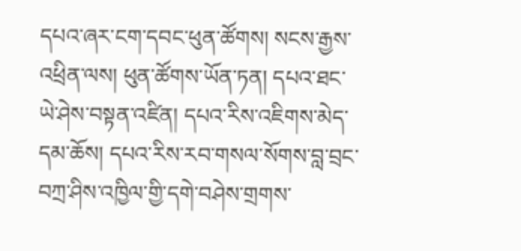དཔའ་ཞར་ངག་དབང་ཕུན་ཚོགས། སངས་རྒྱས་འཕྲིན་ལས། ཕུན་ཚོགས་ཡོན་ཏན། དཔའ་ཐང་ཡེ་ཤེས་བསྟན་འཛིན། དཔའ་རིས་འཇིགས་མེད་དམ་ཆོས། དཔའ་རིས་རབ་གསལ་སོགས་བླ་བྲང་བཀྲ་ཤིས་འཁྱིལ་གྱི་དགེ་བཤེས་གྲགས་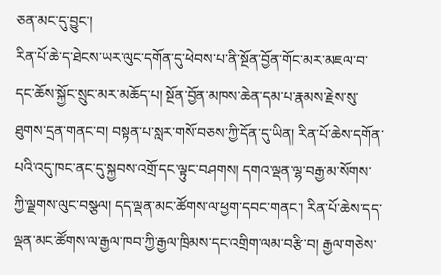ཅན་མང་དུ་བྱུང་།
རིན་པོ་ཆེ་ད་ཐེངས་ཡར་ལུང་དགོན་དུ་ཕེབས་པ་ནི་སྔོན་བྱོན་གོང་མར་མཇལ་བ་དང་ཆོས་སྐྱོང་སྲུང་མར་མཆོད་པ། སྔོན་བྱོན་མཁས་ཆེན་དམ་པ་རྣམས་རྗེས་སུ་ཐུགས་དྲན་གནང་བ། བསྟན་པ་སླར་གསོ་བཅས་ཀྱི་དོན་དུ་ཡིན། རིན་པོ་ཆེས་དགོན་པའི་འདུ་ཁང་ནང་དུ་སྐྱབས་འགྲོ་དང་ལྟུང་བཤགས། དགའ་ལྡན་ལྷ་བརྒྱ་མ་སོགས་ཀྱི་ལྗགས་ལུང་བསྩལ། དད་ལྡན་མང་ཚོགས་ལ་ཕྱག་དབང་གནང་། རིན་པོ་ཆེས་དད་ལྡན་མང་ཚོགས་ལ་རྒྱལ་ཁབ་ཀྱི་རྒྱལ་ཁྲིམས་དང་འགྲིག་ལམ་བརྩི་བ། རྒྱལ་གཅེས་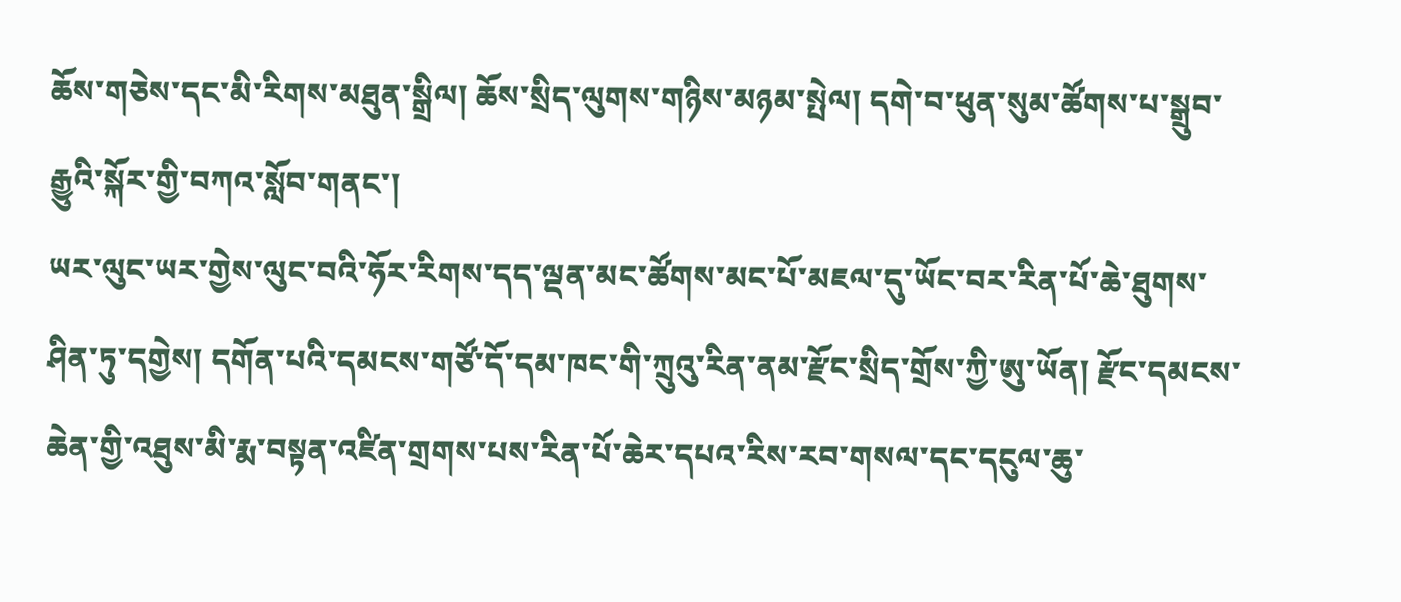ཆོས་གཅེས་དང་མི་རིགས་མཐུན་སྒྲིལ། ཆོས་སྲིད་ལུགས་གཉིས་མཉམ་སྤེལ། དགེ་བ་ཕུན་སུམ་ཚོགས་པ་སྒྲུབ་རྒྱུའི་སྐོར་གྱི་བཀའ་སློབ་གནང་།
ཡར་ལུང་ཡར་གྱེས་ལུང་བའི་ཧོར་རིགས་དད་ལྡན་མང་ཚོགས་མང་པོ་མཇལ་དུ་ཡོང་བར་རིན་པོ་ཆེ་ཐུགས་ཤིན་ཏུ་དགྱེས། དགོན་པའི་དམངས་གཙོ་དོ་དམ་ཁང་གི་ཀྲུའུ་རིན་ནམ་རྫོང་སྲིད་གྲོས་ཀྱི་ཨུ་ཡོན། རྫོང་དམངས་ཆེན་གྱི་འཐུས་མི་རྨ་བསྟན་འཛིན་གྲགས་པས་རིན་པོ་ཆེར་དཔའ་རིས་རབ་གསལ་དང་དངུལ་ཆུ་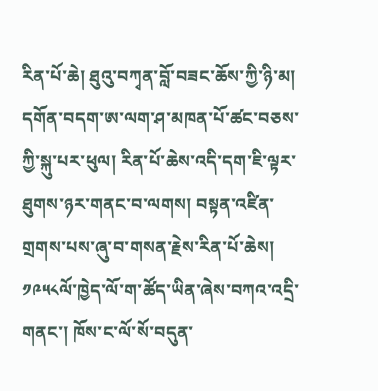རིན་པོ་ཆེ། ཐུའུ་བཀྭན་བློ་བཟང་ཆོས་ཀྱི་ཉི་མ། དགོན་བདག་ཨ་ལག་ཤ་མཁན་པོ་ཚང་བཅས་ཀྱི་སྐུ་པར་ཕུལ། རིན་པོ་ཆེས་འདི་དག་ཇི་ལྟར་ཐུགས་ཉར་གནང་བ་ལགས། བསྟན་འཛིན་གྲགས་པས་ཞུ་བ་གསན་རྗེས་རིན་པོ་ཆེས། ༡༩༥༨ལོ་ཁྱེད་ལོ་ག་ཚོད་ཡིན་ཞེས་བཀའ་འདྲི་གནང་། ཁོས་ང་ལོ་སོ་བདུན་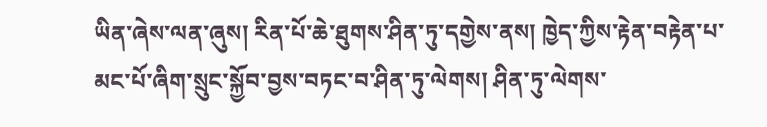ཡིན་ཞེས་ལན་ཞུས། རིན་པོ་ཆེ་ཐུགས་ཤིན་ཏུ་དགྱེས་ནས། ཁྱེད་ཀྱིས་རྟེན་བརྟེན་པ་མང་པོ་ཞིག་སྲུང་སྐྱོབ་བྱས་བཏང་བ་ཤིན་ཏུ་ལེགས། ཤིན་ཏུ་ལེགས་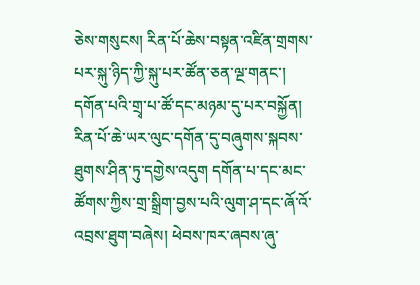ཅེས་གསུངས། རིན་པོ་ཆེས་བསྟན་འཛིན་གྲགས་པར་སྐུ་ཉིད་ཀྱི་སྐུ་པར་ཚོན་ཅན་ལྔ་གནང་། དགོན་པའི་གྲྭ་པ་ཚོ་དང་མཉམ་དུ་པར་བསྐྱོན།
རིན་པོ་ཆེ་ཡར་ལུང་དགོན་དུ་བཞུགས་སྐབས་ཐུགས་ཤིན་ཏུ་དགྱེས་འདུག དགོན་པ་དང་མང་ཚོགས་ཀྱིས་གྲ་སྒྲིག་བྱས་པའི་ལུག་ཤ་དང་ཞོ་འོ་འབྲས་ཐུག་བཞེས། ཕེབས་ཁར་ཞབས་ཞུ་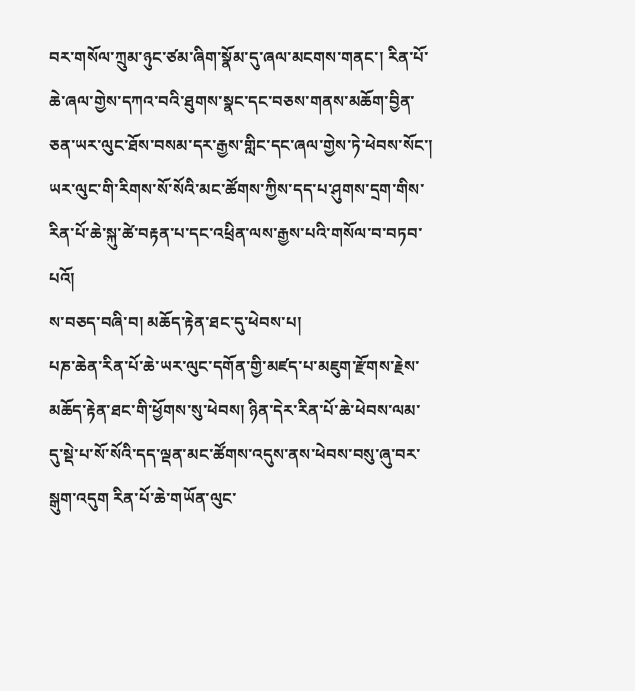བར་གསོལ་ཀྲུམ་ཉུང་ཙམ་ཞིག་སྣོམ་དུ་ཞལ་མངགས་གནང་། རིན་པོ་ཆེ་ཞལ་གྱེས་དཀའ་བའི་ཐུགས་སྣང་དང་བཅས་གནས་མཆོག་བྱིན་ཅན་ཡར་ལུང་ཐོས་བསམ་དར་རྒྱས་གླིང་དང་ཞལ་གྱེས་ཏེ་ཕེབས་སོང་།
ཡར་ལུང་གི་རིགས་སོ་སོའི་མང་ཚོགས་ཀྱིས་དད་པ་ཤུགས་དྲག་གིས་རིན་པོ་ཆེ་སྐུ་ཚེ་བརྟན་པ་དང་འཕྲིན་ལས་རྒྱས་པའི་གསོལ་བ་བཏབ་པའོ།
ས་བཅད་བཞི་བ། མཆོད་རྟེན་ཐང་དུ་ཕེབས་པ།
པཎ་ཆེན་རིན་པོ་ཆེ་ཡར་ལུང་དགོན་གྱི་མཛད་པ་མཇུག་རྫོགས་རྗེས་མཆོད་རྟེན་ཐང་གི་ཕྱོགས་སུ་ཕེབས། ཉིན་དེར་རིན་པོ་ཆེ་ཕེབས་ལམ་དུ་སྡེ་པ་སོ་སོའི་དད་ལྡན་མང་ཚོགས་འདུས་ནས་ཕེབས་བསུ་ཞུ་བར་སྒུག་འདུག རིན་པོ་ཆེ་གཡོན་ལུང་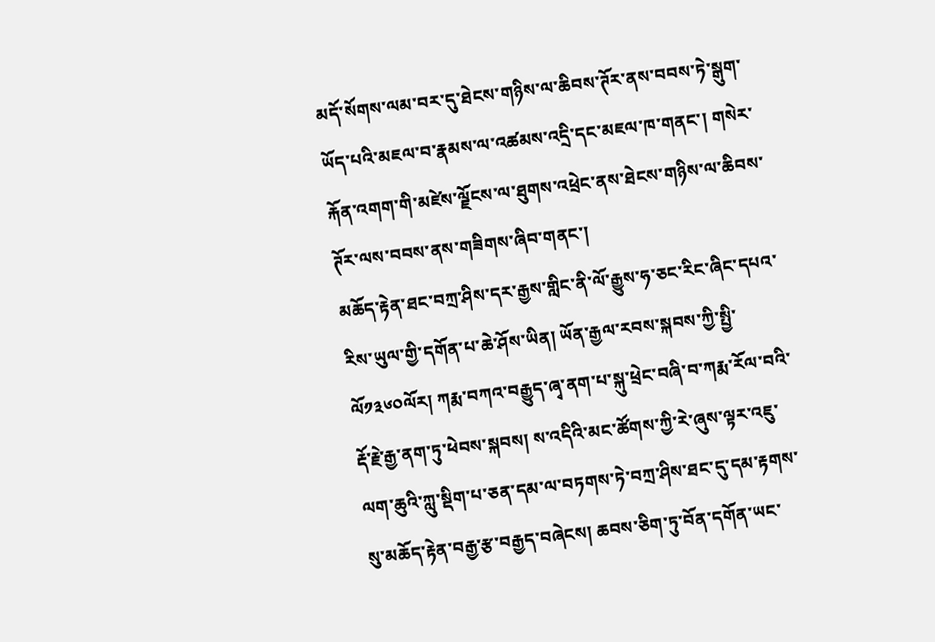མདོ་སོགས་ལམ་བར་དུ་ཐེངས་གཉིས་ལ་ཆིབས་ཊོར་ནས་བབས་ཏེ་སྒུག་ཡོད་པའི་མཇལ་བ་རྣམས་ལ་འཚམས་འདྲི་དང་མཇལ་ཁ་གནང་། གསེར་རྐོན་འགག་གི་མཛེས་ལྗོངས་ལ་ཐུགས་འཕྲེང་ནས་ཐེངས་གཉིས་ལ་ཆིབས་ཊོར་ལས་བབས་ནས་གཟིགས་ཞིབ་གནང་།
མཆོད་རྟེན་ཐང་བཀྲ་ཤིས་དར་རྒྱས་གླིང་ནི་ལོ་རྒྱུས་ཧ་ཅང་རིང་ཞིང་དཔའ་རིས་ཡུལ་གྱི་དགོན་པ་ཆེ་ཤོས་ཡིན། ཡོན་རྒྱལ་རབས་སྐབས་ཀྱི་སྤྱི་ལོ༡༣༦༠ལོར། ཀརྨ་བཀའ་བརྒྱུད་ཞྭ་ནག་པ་སྐུ་ཕྲེང་བཞི་བ་ཀརྨ་རོལ་བའི་རྡོ་རྗེ་རྒྱ་ནག་ཏུ་ཕེབས་སྐབས། ས་འདིའི་མང་ཚོགས་ཀྱི་རེ་ཞུས་ལྟར་འཇུ་ལག་ཆུའི་ཀླུ་སྡིག་པ་ཅན་དམ་ལ་བཏགས་ཏེ་བཀྲ་ཤིས་ཐང་དུ་དམ་རྟགས་སུ་མཆོད་རྟེན་བརྒྱ་རྩ་བརྒྱད་བཞེངས། ཆབས་ཅིག་ཏུ་བོན་དགོན་ཡང་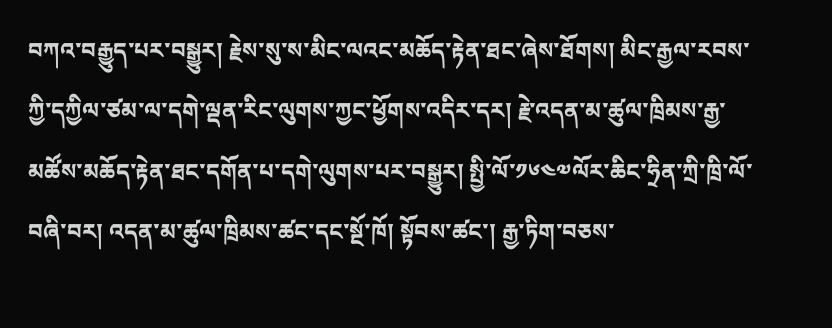བཀའ་བརྒྱུད་པར་བསྒྱུར། རྗེས་སུ་ས་མིང་ལའང་མཆོད་རྟེན་ཐང་ཞེས་ཐོགས། མིང་རྒྱལ་རབས་ཀྱི་དཀྱིལ་ཙམ་ལ་དགེ་ལྡན་རིང་ལུགས་ཀྱང་ཕྱོགས་འདིར་དར། རྗེ་འདན་མ་ཚུལ་ཁྲིམས་རྒྱ་མཚོས་མཆོད་རྟེན་ཐང་དགོན་པ་དགེ་ལུགས་པར་བསྒྱུར། སྤྱི་ལོ་༡༦༤༧ལོར་ཆིང་ཧྲིན་ཀྲི་ཁྲི་ལོ་བཞི་བར། འདན་མ་ཚུལ་ཁྲིམས་ཚང་དང་སྔོ་ཁོ། སྟོབས་ཚང་། རྒྱ་ཏིག་བཅས་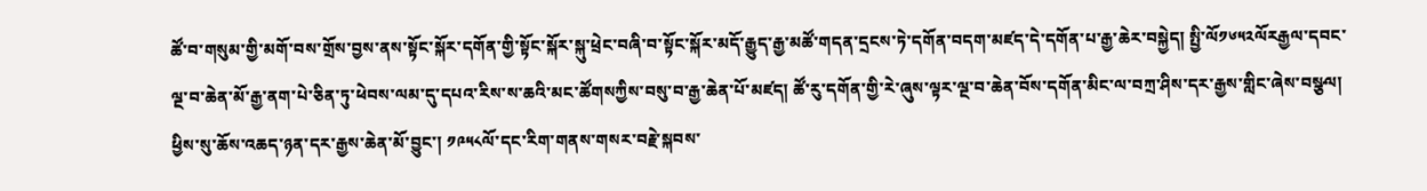ཚོ་བ་གསུམ་གྱི་མགོ་བས་གྲོས་བྱས་ནས་སྟོང་སྐོར་དགོན་གྱི་སྟོང་སྐོར་སྐུ་ཕྲེང་བཞི་བ་སྟོང་སྐོར་མདོ་རྒྱུད་རྒྱ་མཚོ་གདན་དྲངས་ཏེ་དགོན་བདག་མཛད་དེ་དགོན་པ་རྒྱ་ཆེར་བསྐྱེད། སྤྱི་ལོ༡༦༥༢ལོརརྒྱལ་དབང་ལྔ་བ་ཆེན་མོ་རྒྱ་ནག་པེ་ཅིན་ཏུ་ཕེབས་ལམ་དུ་དཔའ་རིས་ས་ཆའི་མང་ཚོགསཀྱིས་བསུ་བ་རྒྱ་ཆེན་པོ་མཛད། ཚོ་རུ་དགོན་གྱི་རེ་ཞུས་ལྟར་ལྔ་བ་ཆེན་བོས་དགོན་མིང་ལ་བཀྲ་ཤིས་དར་རྒྱས་གླིང་ཞེས་བསྩལ། ཕྱིས་སུ་ཆོས་འཆད་ཉན་དར་རྒྱས་ཆེན་མོ་བྱུང་། ༡༩༥༨ལོ་དང་རིག་གནས་གསར་བརྗེ་སྐབས་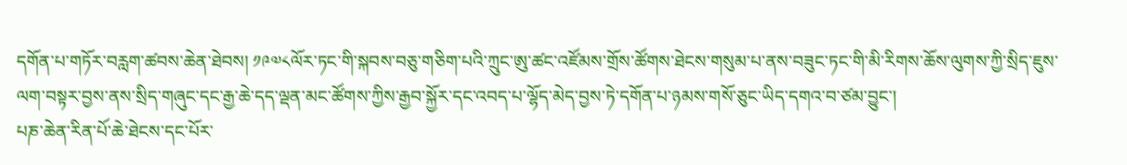དགོན་པ་གཏོར་བརླག་ཚབས་ཆེན་ཐེབས། ༡༩༧༨ལོར་ཏང་གི་སྐབས་བཅུ་གཅིག་པའི་ཀྲུང་ཨུ་ཚང་འཛོམས་གྲོས་ཚོགས་ཐེངས་གསུམ་པ་ནས་བཟུང་ཏང་གི་མི་རིགས་ཆོས་ལུགས་ཀྱི་སྲིད་ཇུས་ལག་བསྟར་བྱས་ནས་སྲིད་གཞུང་དང་རྒྱ་ཆེ་དད་ལྡན་མང་ཚོགས་ཀྱིས་རྒྱབ་སྐྱོར་དང་འབད་པ་ལྷོད་མེད་བྱས་ཏེ་དགོན་པ་ཉམས་གསོ་ཅུང་ཡིད་དགའ་བ་ཙམ་བྱུང་།
པཎ་ཆེན་རིན་པོ་ཆེ་ཐེངས་དང་པོར་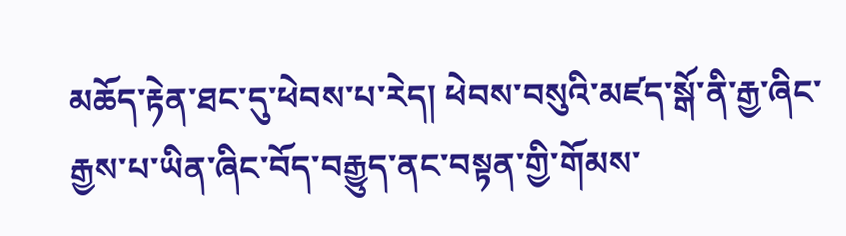མཆོད་རྟེན་ཐང་དུ་ཕེབས་པ་རེད། ཕེབས་བསུའི་མཛད་སྒོ་ནི་རྒྱ་ཞིང་རྒྱས་པ་ཡིན་ཞིང་བོད་བརྒྱུད་ནང་བསྟན་གྱི་གོམས་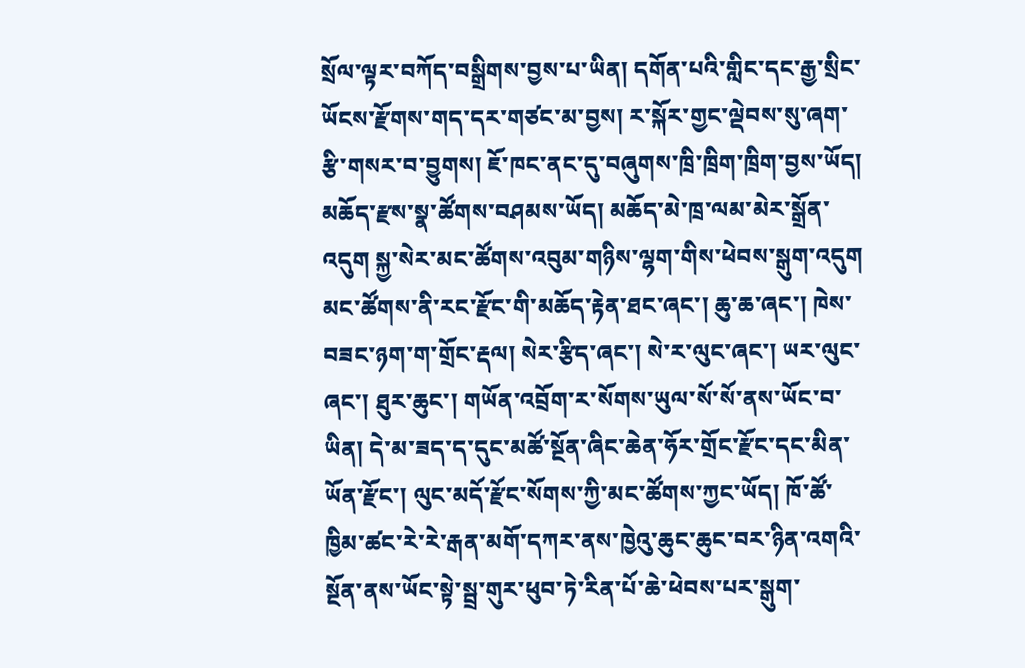སྲོལ་ལྟར་བཀོད་བསྒྲིགས་བྱས་པ་ཡིན། དགོན་པའི་གླིང་དང་རྒྱ་སྲིང་ཡོངས་རྫོགས་གད་དར་གཙང་མ་བྱས། ར་སྐོར་གྱང་ལྡེབས་སུ་ཞག་རྩི་གསར་བ་བྱུགས། ཇོ་ཁང་ནང་དུ་བཞུགས་ཁྲི་ཁྲིག་ཁྲིག་བྱས་ཡོད། མཆོད་རྫས་སྣ་ཚོགས་བཤམས་ཡོད། མཆོད་མེ་ཁྲ་ལམ་མེར་སྒྲོན་འདུག སྐྱ་སེར་མང་ཚོགས་འབུམ་གཉིས་ལྷག་གིས་ཕེབས་སྒུག་འདུག མང་ཚོགས་ནི་རང་རྫོང་གི་མཆོད་རྟེན་ཐང་ཞང་། ཆུ་ཆ་ཞང་། ཁེས་བཟང་ཉག་ག་གྲོང་རྡལ། སེར་རྩིད་ཞང་། སེ་ར་ལུང་ཞང་། ཡར་ལུང་ཞང་། ཐུར་ཆུང་། གཡོན་འབྲོག་ར་སོགས་ཡུལ་སོ་སོ་ནས་ཡོང་བ་ཡིན། དེ་མ་ཟད་ད་དུང་མཚོ་སྔོན་ཞིང་ཆེན་ཧོར་གྲོང་རྫོང་དང་མིན་ཡོན་རྫོང་། ལུང་མདོ་རྫོང་སོགས་ཀྱི་མང་ཚོགས་ཀྱང་ཡོད། ཁོ་ཚོ་ཁྱིམ་ཚང་རེ་རེ་རྒན་མགོ་དཀར་ནས་ཁྱེའུ་ཆུང་ཆུང་བར་ཉིན་འགའི་སྔོན་ནས་ཡོང་སྟེ་སྦྲ་གུར་ཕུབ་ཏེ་རིན་པོ་ཆེ་ཕེབས་པར་སྒུག་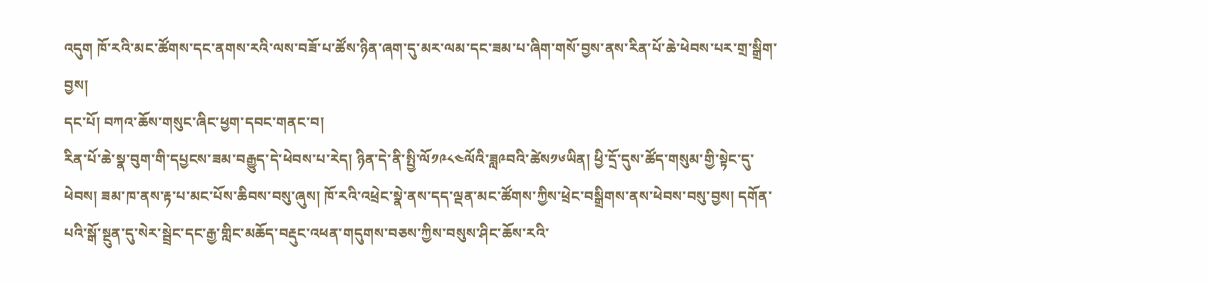འདུག ཁོ་རའི་མང་ཚོགས་དང་ནགས་རའི་ལས་བཟོ་པ་ཚོས་ཉིན་ཞག་དུ་མར་ལམ་དང་ཟམ་པ་ཞིག་གསོ་བྱས་ནས་རིན་པོ་ཆེ་ཕེབས་པར་གྲ་སྒྲིག་བྱས།
དང་པོ། བཀའ་ཆོས་གསུང་ཞིང་ཕྱག་དབང་གནང་བ།
རིན་པོ་ཆེ་སྣ་བུག་གི་དཔྱངས་ཟམ་བརྒྱུད་དེ་ཕེབས་པ་རེད། ཉིན་དེ་ནི་སྤྱི་ལོ༡༩༨༤ལོའི་ཟླ༩བའི་ཚེས༡༦ཡིན། ཕྱི་དྲོ་དུས་ཚོད་གསུམ་གྱི་སྟེང་དུ་ཕེབས། ཟམ་ཁ་ནས་རྟ་པ་མང་པོས་ཆིབས་བསུ་ཞུས། ཁོ་རའི་འཕྲེང་སྣེ་ནས་དད་ལྡན་མང་ཚོགས་ཀྱིས་ཕྲེང་བསྒྲིགས་ནས་ཕེབས་བསུ་བྱས། དགོན་པའི་སྒོ་སྔུན་དུ་སེར་སྦྲེང་དང་རྒྱ་གླིང་མཆོད་བརྡུང་འཕན་གདུགས་བཅས་ཀྱིས་བསུས་ཤིང་ཆོས་རའི་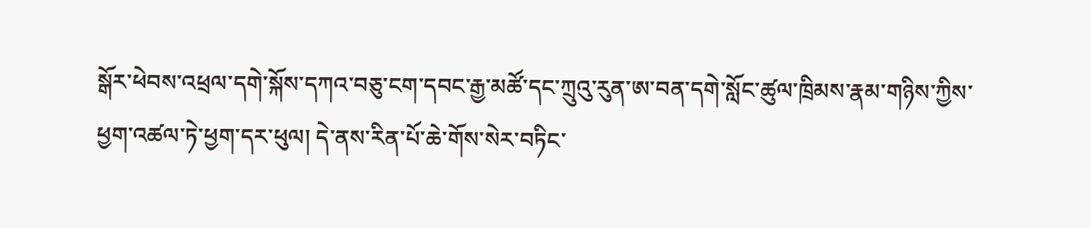སྒོར་ཕེབས་འཕྲལ་དགེ་སྐོས་དཀའ་བཅུ་ངག་དབང་རྒྱ་མཚོ་དང་ཀྲུའུ་རུན་ཨ་བན་དགེ་སློང་ཚུལ་ཁྲིམས་རྣམ་གཉིས་ཀྱིས་ཕྱག་འཚལ་ཏེ་ཕྱག་དར་ཕུལ། དེ་ནས་རིན་པོ་ཆེ་གོས་སེར་བཏིང་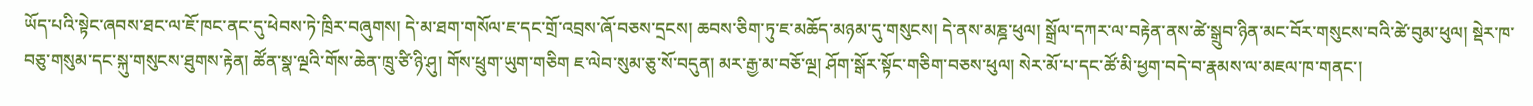ཡོད་པའི་སྟེང་ཞབས་ཐང་ལ་ཇོ་ཁང་ནང་དུ་ཕེབས་ཏེ་ཁྲིར་བཞུགས། དེ་མ་ཐག་གསོལ་ཇ་དང་གྲོ་འབྲས་ཞོ་བཅས་དྲངས། ཆབས་ཅིག་ཏུ་ཇ་མཆོད་མཉམ་དུ་གསུངས། དེ་ནས་མཎྜ་ཕུལ། སྒྲོལ་དཀར་ལ་བརྟེན་ནས་ཚེ་སྒྲུབ་ཉིན་མང་བོར་གསུངས་བའི་ཚེ་བུམ་ཕུལ། སྡེར་ཁ་བཅུ་གསུམ་དང་སྐུ་གསུངས་ཐུགས་རྟེན། ཚོན་སྣ་ལྔའི་གོས་ཆེན་ཁྲུ་ཙི་ཉི་ཤུ། གོས་ཕྲུག་ཡུག་གཅིག ཇ་ལེབ་སུམ་ཅུ་སོ་བདུན། མར་རྒྱ་མ་བཅོ་ལྔ། ཤོག་སྒོར་སྟོང་གཅིག་བཅས་ཕུལ། སེར་མོ་པ་དང་ཚོ་མི་ཕྱག་བདེ་བ་རྣམས་ལ་མཇལ་ཁ་གནང་།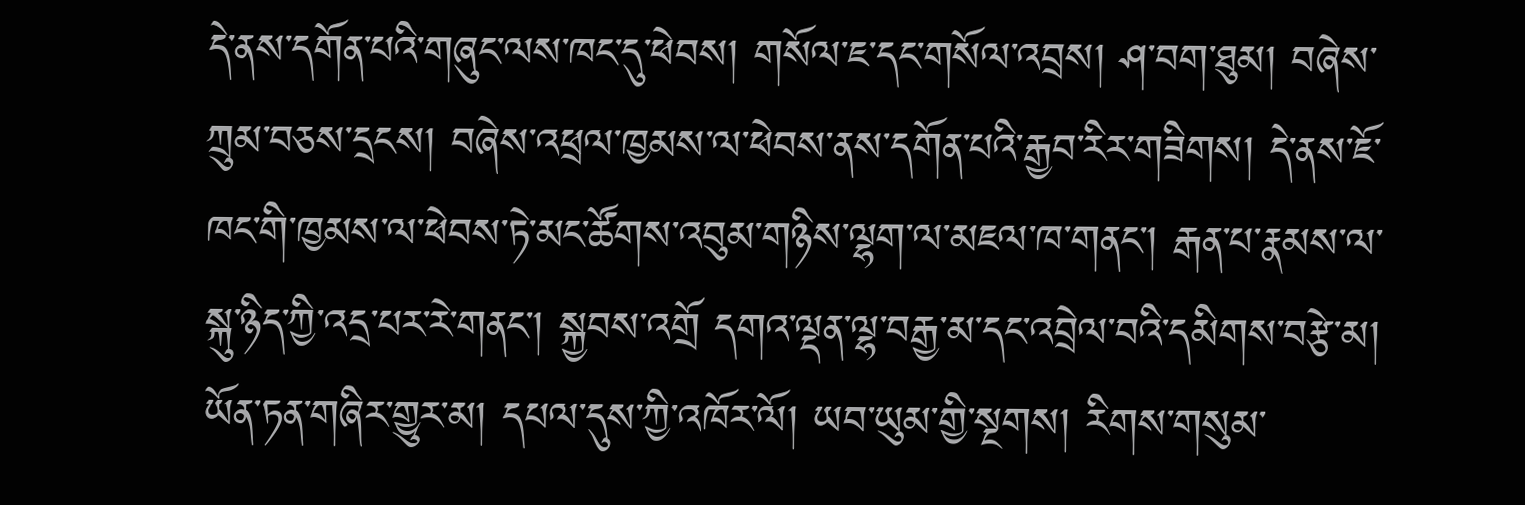དེ་ནས་དགོན་པའི་གཞུང་ལས་ཁང་དུ་ཕེབས། གསོལ་ཇ་དང་གསོལ་འབྲས། ཤ་བག་ཐུམ། བཞེས་ཀྲུམ་བཅས་དྲངས། བཞེས་འཕྲལ་ཁྱམས་ལ་ཕེབས་ནས་དགོན་པའི་རྒྱབ་རིར་གཟིགས། དེ་ནས་ཇོ་ཁང་གི་ཁྱམས་ལ་ཕེབས་ཏེ་མང་ཚོགས་འབུམ་གཉིས་ལྷག་ལ་མཇལ་ཁ་གནང་། རྒན་པ་རྣམས་ལ་སྐུ་ཉིད་ཀྱི་འདྲ་པར་རེ་གནང་། སྐྱབས་འགྲོ དགའ་ལྡན་ལྷ་བརྒྱ་མ་དང་འབྲེལ་བའི་དམིགས་བརྩེ་མ། ཡོན་ཏན་གཞིར་གྱུར་མ། དཔལ་དུས་ཀྱི་འཁོར་ལོ། ཡབ་ཡུམ་གྱི་སྔགས། རིགས་གསུམ་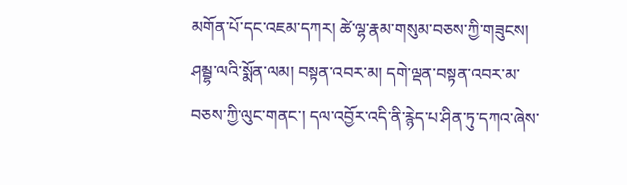མགོན་པོ་དང་འཇམ་དཀར། ཚེ་ལྷ་རྣམ་གསུམ་བཅས་ཀྱི་གཟུངས། ཤམྦྷ་ལའི་སྨོན་ལམ། བསྟན་འབར་མ། དགེ་ལྡན་བསྟན་འབར་མ་བཅས་ཀྱི་ལུང་གནང་། དལ་འབྱོར་འདི་ནི་རྙེད་པ་ཤིན་ཏུ་དཀའ་ཞེས་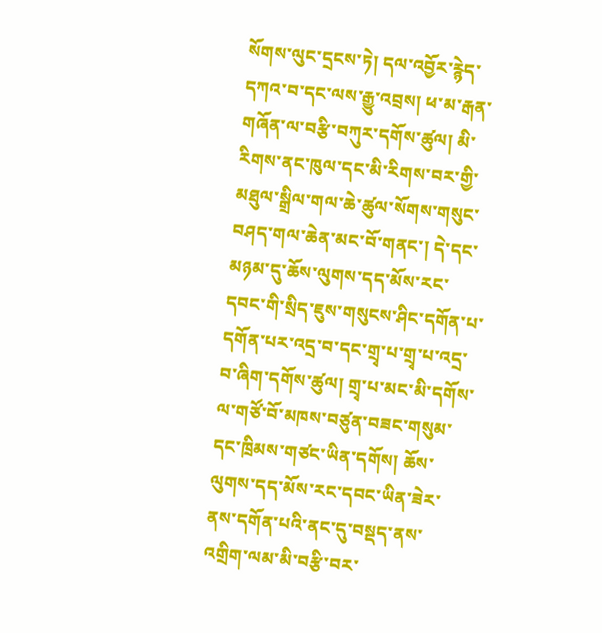སོགས་ལུང་དྲངས་ཏེ། དལ་འབྱོར་རྙེད་དཀའ་བ་དང་ལས་རྒྱུ་འབྲས། ཕ་མ་རྒན་གཞོན་ལ་བརྩི་བཀུར་དགོས་ཚུལ། མི་རིགས་ནང་ཁུལ་དང་མི་རིགས་བར་གྱི་མཐུལ་སྒྲིལ་གལ་ཆེ་ཚུལ་སོགས་གསུང་བཤད་གལ་ཆེན་མང་བོ་གནང་། དེ་དང་མཉམ་དུ་ཆོས་ལུགས་དད་མོས་རང་དབང་གི་སྲིད་ཇུས་གསུངས་ཤིང་དགོན་པ་དགོན་པར་འདྲ་བ་དང་གྲྭ་པ་གྲྭ་པ་འདྲ་བ་ཞིག་དགོས་ཚུལ། གྲྭ་པ་མང་མི་དགོས་ལ་གཙོ་བོ་མཁས་བཙུན་བཟང་གསུམ་དང་ཁྲིམས་གཙང་ཡིན་དགོས། ཆོས་ལུགས་དད་མོས་རང་དབང་ཡིན་ཟེར་ནས་དགོན་པའི་ནང་དུ་བསྡད་ནས་འགྲིག་ལམ་མི་བརྩི་བར་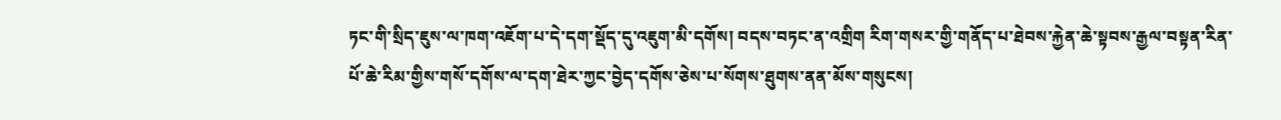ཏང་གི་སྲིད་ཇུས་ལ་ཁག་འཇོག་པ་དེ་དག་སྡོད་དུ་འཇུག་མི་དགོས། བདས་བཏང་ན་འགྲིག རིག་གསར་གྱི་གནོད་པ་ཐེབས་རྐྱེན་ཆེ་སྟབས་རྒྱལ་བསྟན་རིན་པོ་ཆེ་རིམ་གྱིས་གསོ་དགོས་ལ་དག་ཐེར་ཀྱང་བྱེད་དགོས་ཅེས་པ་སོགས་ཐུགས་ནན་མོས་གསུངས།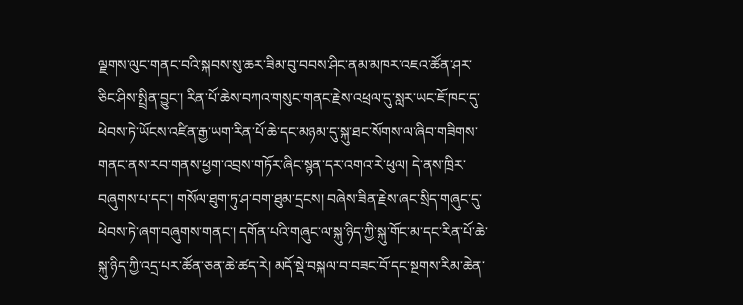ལྗགས་ལུང་གནང་བའི་སྐབས་སུ་ཆར་ཟིམ་བུ་བབས་ཤིང་ནམ་མཁར་འཇའ་ཚོན་ཤར་ཅིང་ཤིས་སྤྲིན་བྱུང་། རིན་པོ་ཆེས་བཀའ་གསུང་གནང་རྗེས་འཕྲལ་དུ་སླར་ཡང་ཇོ་ཁང་དུ་ཕེབས་ཏེ་ཡོངས་འཛིན་རྒྱ་ཡག་རིན་པོ་ཆེ་དང་མཉམ་དུ་སྐུ་ཐང་སོགས་ལ་ཞིབ་གཟིགས་གནང་ནས་རབ་གནས་ཕྱག་འབྲས་གཏོར་ཞིང་སྙན་དར་འགའ་རེ་ཕུལ། དེ་ནས་ཁྲིར་བཞུགས་པ་དང་། གསོལ་ཐུག་ཏུ་ཤ་བག་ཐུམ་དྲངས། བཞེས་ཟིན་རྗེས་ཞང་སྲིད་གཞུང་དུ་ཕེབས་ཏེ་ཞག་བཞུགས་གནང་། དགོན་པའི་གཞུང་ལ་སྐུ་ཉིད་ཀྱི་སྐུ་གོང་མ་དང་རིན་པོ་ཆེ་སྐུ་ཉིད་ཀྱི་འདྲ་པར་ཚོན་ཅན་ཆེ་ཚད་རེ། མདོ་སྡེ་བསྐལ་བ་བཟང་བོ་དང་སྔགས་རིམ་ཆེན་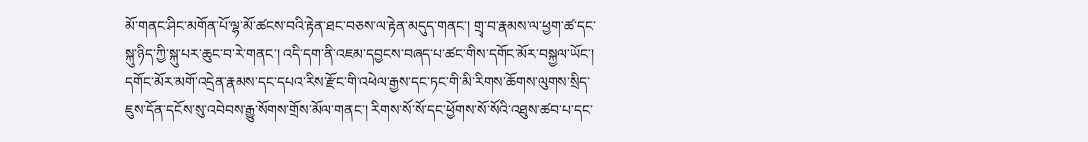མོ་གནང་ཤིང་མགོན་པོ་ལྷ་མོ་ཚངས་བའི་རྟེན་ཐང་བཅས་ལ་རྟེན་མདུད་གནང་། གྲྭ་བ་རྣམས་ལ་ཕྱག་ཚ་དང་སྐུ་ཉིད་ཀྱི་སྐུ་པར་ཆུང་བ་རེ་གནང་། འདི་དག་ནི་འཇམ་དབྱངས་བཞད་པ་ཚང་གིས་དགོང་མོར་བསྐྱལ་ཡོང་།
དགོང་མོར་མགོ་འདྲེན་རྣམས་དང་དཔའ་རིས་རྫོང་གི་འཕེལ་རྒྱས་དང་ཏང་གི་མི་རིགས་ཆོགས་ལུགས་སྲིད་ཇུས་དོན་དངོས་སུ་འབེབས་རྒྱུ་སོགས་གྲོས་མོལ་གནང་། རིགས་སོ་སོ་དང་ཕྱོགས་སོ་སོའི་འཐུས་ཚབ་པ་དང་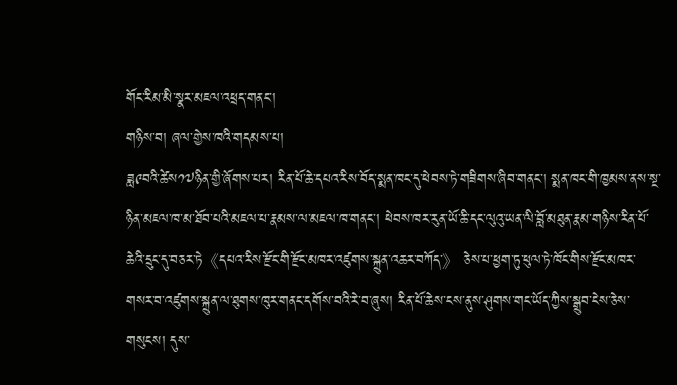གོང་རིམ་མི་སྣར་མཇལ་འཕྲད་གནང་།
གཉིས་བ། ཞལ་གྱེས་ཁའི་གདམས་པ།
ཟླ༩བའི་ཚེས༡༧ཉིན་གྱི་ཞོགས་པར། རིན་པོ་ཆེ་དཔའ་རིས་བོད་སྨན་ཁང་དུ་ཕེབས་ཏེ་གཟིགས་ཞིབ་གནང་། སྨན་ཁང་གི་ཁྱམས་ནས་སྔ་ཉིན་མཇལ་ཁ་མ་ཐོབ་པའི་མཇལ་པ་རྣམས་ལ་མཇལ་ཁ་གནང་། ཕེབས་ཁར་རུན་ཡོ་ཆི་དང་ལུའུ་ཡན་ལི་བློ་མཐུན་རྣམ་གཉིས་རིན་པོ་ཆེའི་དྲུང་དུ་བཅར་ཏེ《དཔའ་རིས་རྫོང་གི་རྫོང་མཁར་འཛུགས་སྐྲུན་འཆར་བཀོད་》 ཅེས་པ་ཕྱག་ཏུ་ཕུལ་ཏེ་ཁོང་གིས་རྫོང་མཁར་གསར་བ་འཛུགས་སྐྲུན་ལ་ཐུགས་ཁུར་གནང་དགོས་བའི་རེ་བ་ཞུས། རིན་པོ་ཆེས་ངས་ནུས་ཤུགས་གང་ཡོད་ཀྱིས་སྒྲུབ་ངེས་ཅེས་གསུངས། དུས་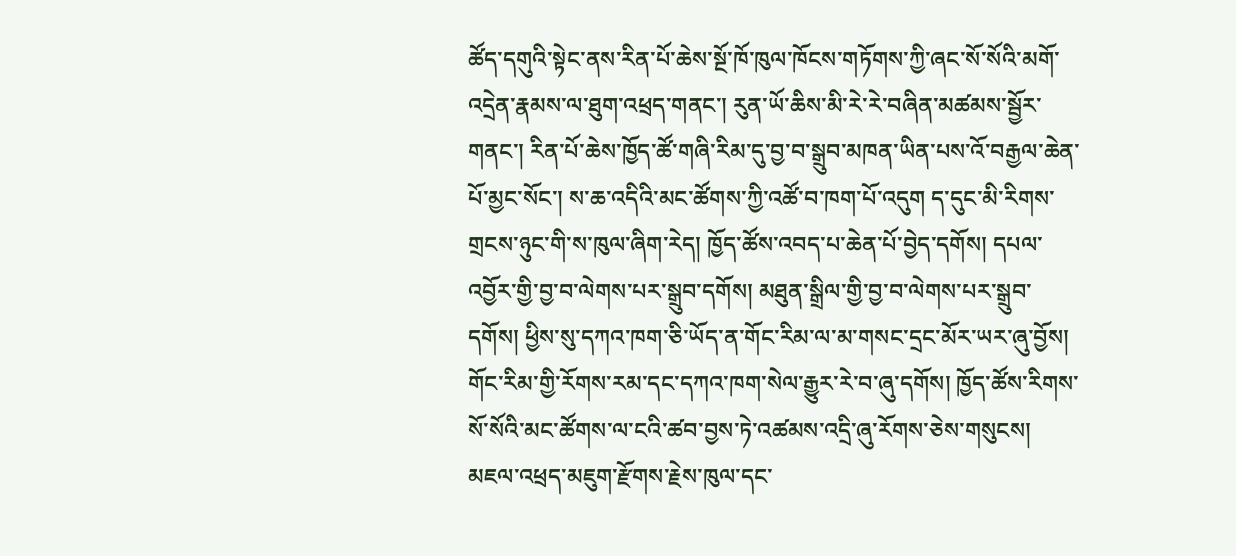ཚོད་དགུའི་སྟེང་ནས་རིན་པོ་ཆེས་སྔོ་ཁོ་ཁུལ་ཁོངས་གཏོགས་ཀྱི་ཞང་སོ་སོའི་མགོ་འདྲེན་རྣམས་ལ་ཐུག་འཕྲད་གནང་། རུན་ཡོ་ཆིས་མི་རེ་རེ་བཞིན་མཚམས་སྦྱོར་གནང་། རིན་པོ་ཆེས་ཁྱོད་ཚོ་གཞི་རིམ་དུ་བྱ་བ་སྒྲུབ་མཁན་ཡིན་པས་འོ་བརྒྱལ་ཆེན་པོ་མྱང་སོང་། ས་ཆ་འདིའི་མང་ཚོགས་ཀྱི་འཚོ་བ་ཁག་པོ་འདུག ད་དུང་མི་རིགས་གྲངས་ཉུང་གི་ས་ཁུལ་ཞིག་རེད། ཁྱོད་ཚོས་འབད་པ་ཆེན་པོ་བྱེད་དགོས། དཔལ་འབྱོར་གྱི་བྱ་བ་ལེགས་པར་སྒྲུབ་དགོས། མཐུན་སྒྲིལ་གྱི་བྱ་བ་ལེགས་པར་སྒྲུབ་དགོས། ཕྱིས་སུ་དཀའ་ཁག་ཅི་ཡོད་ན་གོང་རིམ་ལ་མ་གསང་དྲང་མོར་ཡར་ཞུ་བྱོས། གོང་རིམ་གྱི་རོགས་རམ་དང་དཀའ་ཁག་སེལ་རྒྱུར་རེ་བ་ཞུ་དགོས། ཁྱོད་ཚོས་རིགས་སོ་སོའི་མང་ཚོགས་ལ་ངའི་ཚབ་བྱས་ཏེ་འཚམས་འདྲི་ཞུ་རོགས་ཅེས་གསུངས། མཇལ་འཕྲད་མཇུག་རྫོགས་རྗེས་ཁུལ་དང་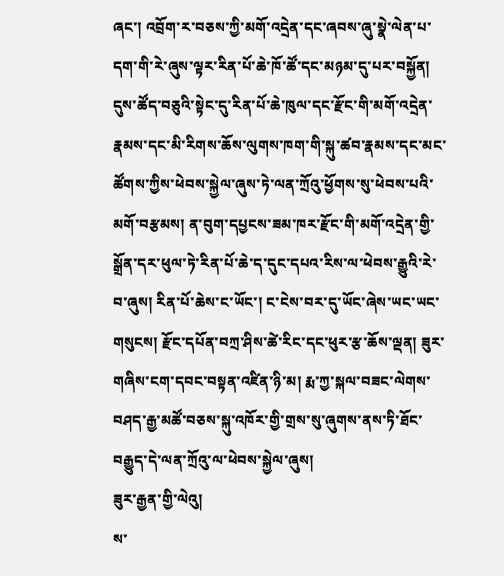ཞང་། འབྲོག་ར་བཅས་ཀྱི་མགོ་འདྲེན་དང་ཞབས་ཞུ་སྣེ་ལེན་པ་དག་གི་རེ་ཞུས་ལྟར་རིན་པོ་ཆེ་ཁོ་ཚོ་དང་མཉམ་དུ་པར་བསྐྱོན། དུས་ཚོད་བཅུའི་སྟེང་དུ་རིན་པོ་ཆེ་ཁུལ་དང་རྫོང་གི་མགོ་འདྲེན་རྣམས་དང་མི་རིགས་ཆོས་ལུགས་ཁག་གི་སྐུ་ཚབ་རྣམས་དང་མང་ཚོགས་ཀྱིས་ཕེབས་སྐྱེལ་ཞུས་ཏེ་ལན་ཀྲོའུ་ཕྱོགས་སུ་ཕེབས་པའི་མགོ་བརྩམས། ན་བུག་དཔྱངས་ཟམ་ཁར་རྫོང་གི་མགོ་འདྲེན་གྱི་སྒྲོན་དར་ཕུལ་ཏེ་རིན་པོ་ཆེ་ད་དུང་དཔའ་རིས་ལ་ཕེབས་རྒྱུའི་རེ་བ་ཞུས། རིན་པོ་ཆེས་ང་ཡོང་། ང་ངེས་བར་དུ་ཡོང་ཞེས་ཡང་ཡང་གསུངས། རྫོང་དཔོན་བཀྲ་ཤིས་ཚེ་རིང་དང་ཕུར་རྩ་ཆོས་ལྡན། ཟུར་གཞིས་ངག་དབང་བསྟན་འཛིན་ཉི་མ། རྨ་ཀྱ་སྐལ་བཟང་ལེགས་བཤད་རྒྱ་མཚོ་བཅས་སྐུ་འཁོར་གྱི་གྲས་སུ་ཞུགས་ནས་ཏི་ཐོང་བརྒྱུད་དེ་ལན་ཀྲོའུ་ལ་ཕེབས་སྐྱེལ་ཞུས།
ཟུར་རྒྱན་གྱི་ལེའུ།
ས་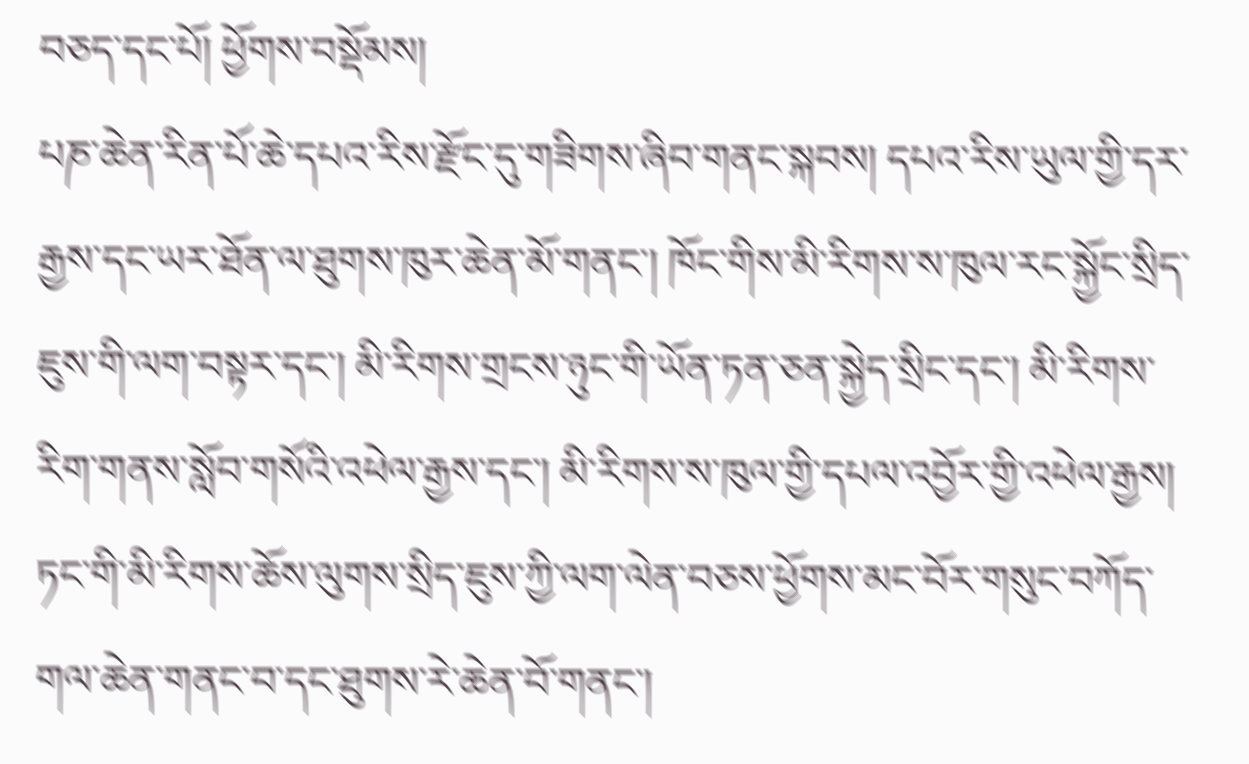བཅད་དང་པོ། ཕྱོགས་བསྡོམས།
པཎ་ཆེན་རིན་པོ་ཆེ་དཔའ་རིས་རྫོང་དུ་གཟིགས་ཞིབ་གནང་སྐབས། དཔའ་རིས་ཡུལ་གྱི་དར་རྒྱས་དང་ཡར་ཐོན་ལ་ཐུགས་ཁུར་ཆེན་མོ་གནང་། ཁོང་གིས་མི་རིགས་ས་ཁུལ་རང་སྐྱོང་སྲིད་ཇུས་གི་ལག་བསྟར་དང་། མི་རིགས་གྲངས་ཉུང་གི་ཡོན་ཏན་ཅན་སྐྱེད་སྲིང་དང་། མི་རིགས་རིག་གནས་སློབ་གསོའི་འཕེལ་རྒྱས་དང་། མི་རིགས་ས་ཁུལ་གྱི་དཔལ་འབྱོར་གྱི་འཕེལ་རྒྱས། ཏང་གི་མི་རིགས་ཆོས་ལུགས་སྲིད་ཇུས་ཀྱི་ལག་ལེན་བཅས་ཕྱོགས་མང་བོར་གསུང་བཀོད་གལ་ཆེན་གནང་བ་དང་ཐུགས་རེ་ཆེན་བོ་གནང་།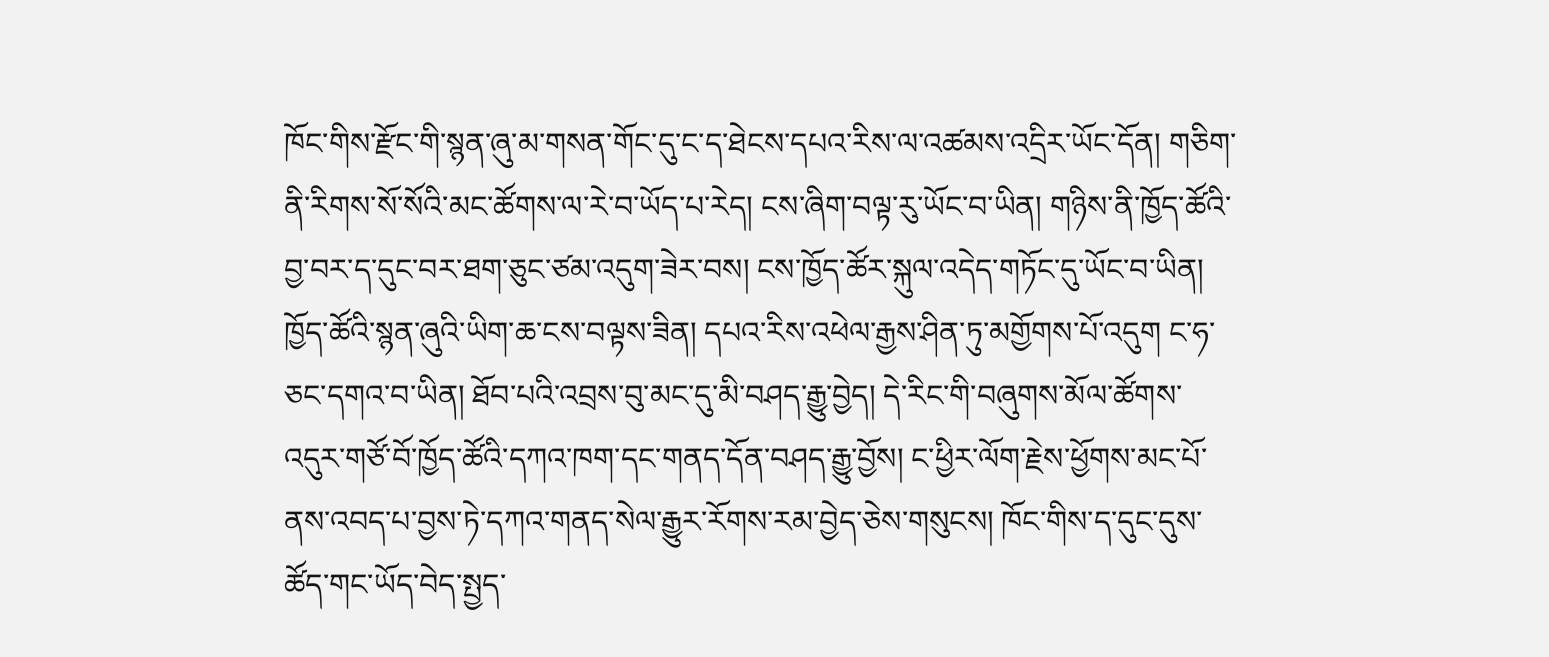ཁོང་གིས་རྫོང་གི་སྙན་ཞུ་མ་གསན་གོང་དུ་ང་ད་ཐེངས་དཔའ་རིས་ལ་འཚམས་འདྲིར་ཡོང་དོན། གཅིག་ནི་རིགས་སོ་སོའི་མང་ཚོགས་ལ་རེ་བ་ཡོད་པ་རེད། ངས་ཞིག་བལྟ་རུ་ཡོང་བ་ཡིན། གཉིས་ནི་ཁྱོད་ཚོའི་བྱ་བར་ད་དུང་བར་ཐག་ཅུང་ཙམ་འདུག་ཟེར་བས། ངས་ཁྱོད་ཚོར་སྐུལ་འདེད་གཏོང་དུ་ཡོང་བ་ཡིན། ཁྱོད་ཚོའི་སྙན་ཞུའི་ཡིག་ཆ་ངས་བལྟས་ཟིན། དཔའ་རིས་འཕེལ་རྒྱས་ཤིན་ཏུ་མགྱོགས་པོ་འདུག ང་ཧ་ཅང་དགའ་བ་ཡིན། ཐོབ་པའི་འབྲས་བུ་མང་དུ་མི་བཤད་རྒྱུ་བྱེད། དེ་རིང་གི་བཞུགས་མོལ་ཚོགས་འདུར་གཙོ་བོ་ཁྱོད་ཚོའི་དཀའ་ཁག་དང་གནད་དོན་བཤད་རྒྱུ་བྱོས། ང་ཕྱིར་ལོག་རྗེས་ཕྱོགས་མང་པོ་ནས་འབད་པ་བྱས་ཏེ་དཀའ་གནད་སེལ་རྒྱུར་རོགས་རམ་བྱེད་ཅེས་གསུངས། ཁོང་གིས་ད་དུང་དུས་ཚོད་གང་ཡོད་བེད་སྤྱད་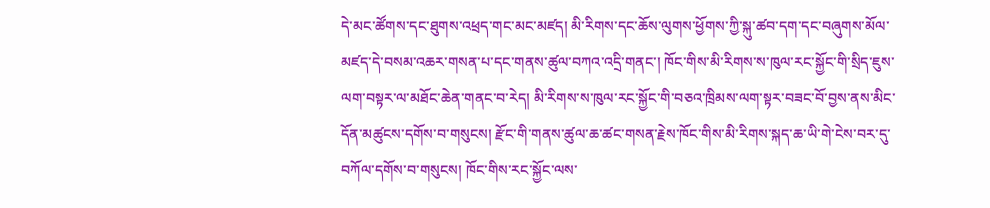དེ་མང་ཚོགས་དང་ཐུགས་འཕྲད་གང་མང་མཛད། མི་རིགས་དང་ཆོས་ལུགས་ཕྱོགས་ཀྱི་སྐུ་ཚབ་དག་དང་བཞུགས་མོལ་མཛད་དེ་བསམ་འཆར་གསན་པ་དང་གནས་ཚུལ་བཀའ་འདྲི་གནང་། ཁོང་གིས་མི་རིགས་ས་ཁུལ་རང་སྐྱོང་གི་སྲིད་ཇུས་ལག་བསྟར་ལ་མཐོང་ཆེན་གནང་བ་རེད། མི་རིགས་ས་ཁུལ་རང་སྐྱོང་གི་བཅའ་ཁྲིམས་ལག་སྟར་བཟང་བོ་བྱས་ནས་མིང་དོན་མཚུངས་དགོས་བ་གསུངས། རྫོང་གི་གནས་ཚུལ་ཆ་ཚང་གསན་རྗེས་ཁོང་གིས་མི་རིགས་སྐད་ཆ་ཡི་གེ་ངེས་བར་དུ་བཀོལ་དགོས་བ་གསུངས། ཁོང་གིས་རང་སྐྱོང་ལས་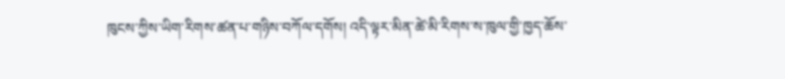ཁུངས་ཀྱིས་ཡིག་རིགས་ཚན་པ་གཉིས་བཀོལ་དགོས། འདི་ལྟར་མིན་ཚེ་མི་རིགས་ས་ཁུལ་གྱི་ཁྱད་ཆོས་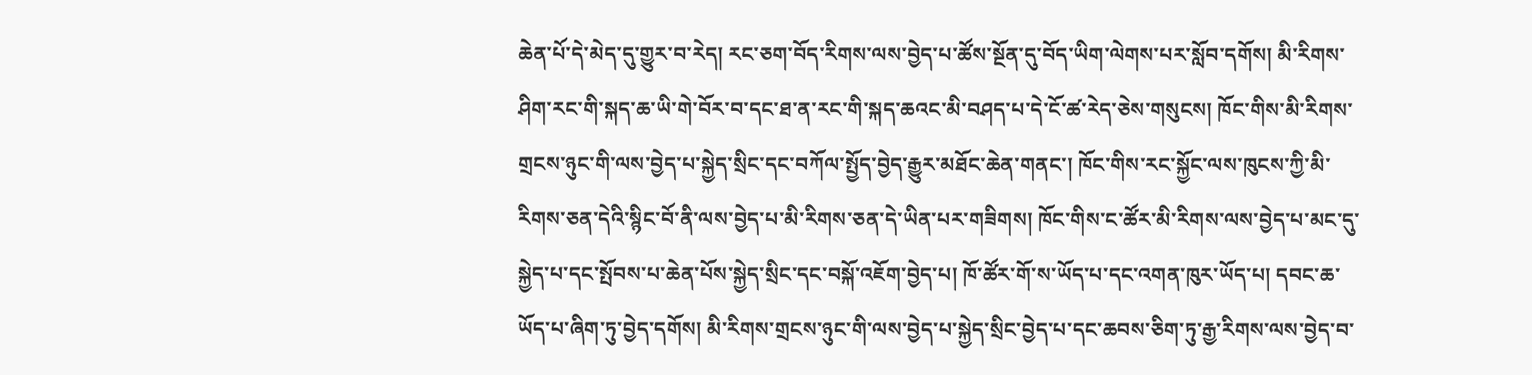ཆེན་པོ་དེ་མེད་དུ་གྱུར་བ་རེད། རང་ཅག་བོད་རིགས་ལས་བྱེད་པ་ཚོས་སྔོན་དུ་བོད་ཡིག་ལེགས་པར་སློབ་དགོས། མི་རིགས་ཤིག་རང་གི་སྐད་ཆ་ཡི་གེ་བོར་བ་དང་ཐ་ན་རང་གི་སྐད་ཆའང་མི་བཤད་པ་དེ་ངོ་ཚ་རེད་ཅེས་གསུངས། ཁོང་གིས་མི་རིགས་གྲངས་ཉུང་གི་ལས་བྱེད་པ་སྐྱེད་སྲིང་དང་བཀོལ་སྤྱོད་བྱེད་རྒྱུར་མཐོང་ཆེན་གནང་། ཁོང་གིས་རང་སྐྱོང་ལས་ཁུངས་ཀྱི་མི་རིགས་ཅན་དེའི་སྙིང་བོ་ནི་ལས་བྱེད་པ་མི་རིགས་ཅན་དེ་ཡིན་པར་གཟིགས། ཁོང་གིས་ང་ཚོར་མི་རིགས་ལས་བྱེད་པ་མང་དུ་སྐྱེད་པ་དང་སྤོབས་པ་ཆེན་པོས་སྐྱེད་སྲིང་དང་བསྐོ་འཇོག་བྱེད་པ། ཁོ་ཚོར་གོ་ས་ཡོད་པ་དང་འགན་ཁུར་ཡོད་པ། དབང་ཆ་ཡོད་པ་ཞིག་ཏུ་བྱེད་དགོས། མི་རིགས་གྲངས་ཉུང་གི་ལས་བྱེད་པ་སྐྱེད་སྲིང་བྱེད་པ་དང་ཆབས་ཅིག་ཏུ་རྒྱ་རིགས་ལས་བྱེད་བ་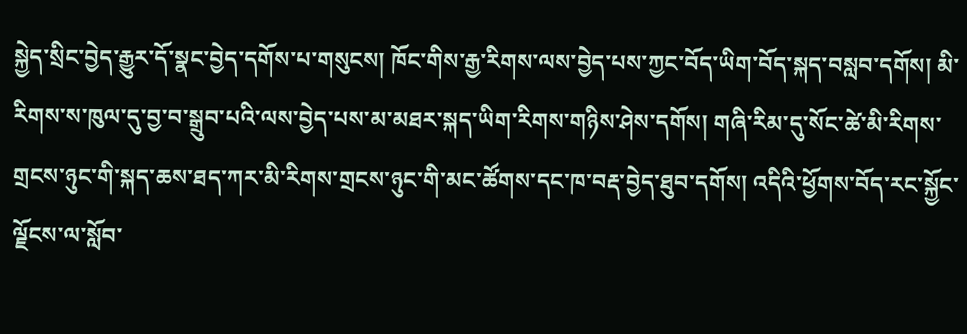སྐྱེད་སྲིང་བྱེད་རྒྱུར་དོ་སྣང་བྱེད་དགོས་པ་གསུངས། ཁོང་གིས་རྒྱ་རིགས་ལས་བྱེད་པས་ཀྱང་བོད་ཡིག་བོད་སྐད་བསླབ་དགོས། མི་རིགས་ས་ཁུལ་དུ་བྱ་བ་སྒྲུབ་པའི་ལས་བྱེད་པས་མ་མཐར་སྐད་ཡིག་རིགས་གཉིས་ཤེས་དགོས། གཞི་རིམ་དུ་སོང་ཚེ་མི་རིགས་གྲངས་ཉུང་གི་སྐད་ཆས་ཐད་ཀར་མི་རིགས་གྲངས་ཉུང་གི་མང་ཚོགས་དང་ཁ་བརྡ་བྱེད་ཐུབ་དགོས། འདིའི་ཕྱོགས་བོད་རང་སྐྱོང་ལྗོངས་ལ་སློབ་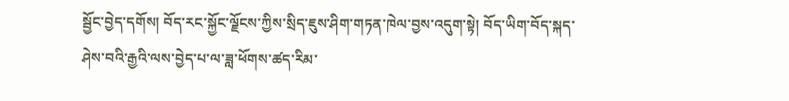སྦྱོང་བྱེད་དགོས། བོད་རང་སྐྱོང་ལྗོངས་ཀྱིས་སྲིད་ཇུས་ཤིག་གཏན་ཁེལ་བྱས་འདུག་སྟེ། བོད་ཡིག་བོད་སྐད་ཤེས་བའི་རྒྱའི་ལས་བྱེད་པ་ལ་ཟླ་ཕོགས་ཚད་རིམ་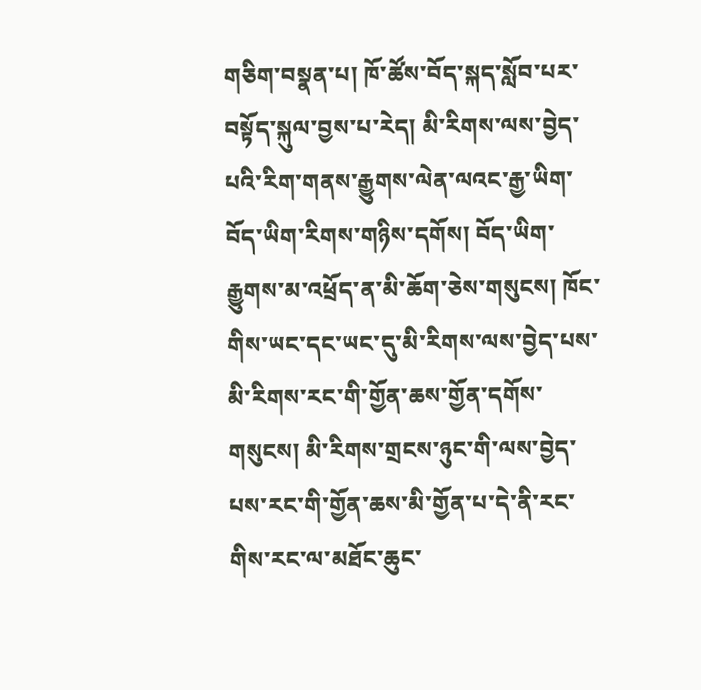གཅིག་བསྣན་པ། ཁོ་ཚོས་བོད་སྐད་སློབ་པར་བསྟོད་སྐུལ་བྱས་པ་རེད། མི་རིགས་ལས་བྱེད་པའི་རིག་གནས་རྒྱུགས་ལེན་ལའང་རྒྱ་ཡིག་བོད་ཡིག་རིགས་གཉིས་དགོས། བོད་ཡིག་རྒྱུགས་མ་འཕྲོད་ན་མི་ཆོག་ཅེས་གསུངས། ཁོང་གིས་ཡང་དང་ཡང་དུ་མི་རིགས་ལས་བྱེད་པས་མི་རིགས་རང་གི་གྱོན་ཆས་གྱོན་དགོས་གསུངས། མི་རིགས་གྲངས་ཉུང་གི་ལས་བྱེད་པས་རང་གི་གྱོན་ཆས་མི་གྱོན་པ་དེ་ནི་རང་གིས་རང་ལ་མཐོང་ཆུང་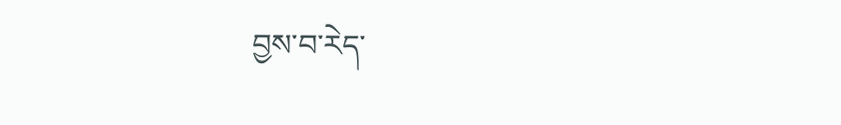བྱས་བ་རེད་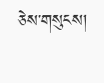ཅེས་གསུངས།